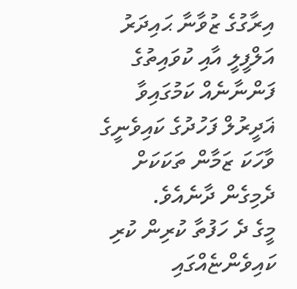އިރާގުގެ ޒުވާނާ ޙައިދަރު އަލްފީލީ އާއި ކުވައިތުގެ ފަންނާނެއް ކަމުގައިވާ ޣަދީރުލް ފަހުދުގެ ކައިވެނީގެ ވާހަކަ ޒަމާން ތަކަކަށް ދެމިގެން ދާނެއެވެ.
މީގެ ދެ ހަފުތާ ކުރިން ކުރި ކައިވެންޏެއްގައި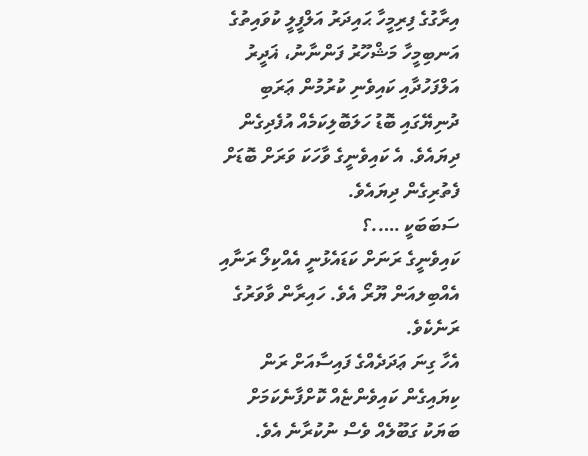އިރާގުގެ ފިރިމީހާ ޙައިދަރު އަލްފީލީ ކުވައިތުގެ އަނބިމީހާ މަޝްހޫރު ފަންނާނު، ޣަދީރު އަލްފަހުދާއި ކައިވެނި ކުރުމުން ޢަރަބި ދުނިޔޭގައި ބޮޑު ހަލަބޮލިކަމެއް އުފެދިގެން ދިޔައެވެ. އެ ކައިވެނީގެ ވާހަކަ ވަރަށް ބޮޑަށް ފެތުރިގެން ދިޔައެވެ.
ސަބަބަކީ …..؟
ކައިވެނީގެ ރަނަށް ކަޑައެޅުނީ އެއްކިލޯ ރަނާއި އެއްބިލއަން ޔޫރޯ އެވެ. ހައިރާން ވާވަރުގެ ރަނެކެވެ.
އެހާ ގިނަ ޢަދަދެއްގެ ފައިސާއަށް ރަން ކިޔައިގެން ކައިވެންޏެއް ކޮށްފާނެކަމަށް ބަޔަކު ގަބޫލެއް ވެސް ނުކުރާނެ އެވެ.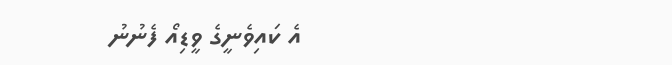އެ ކައިވެނީގެ ވީޑިއޯ ފެނުނު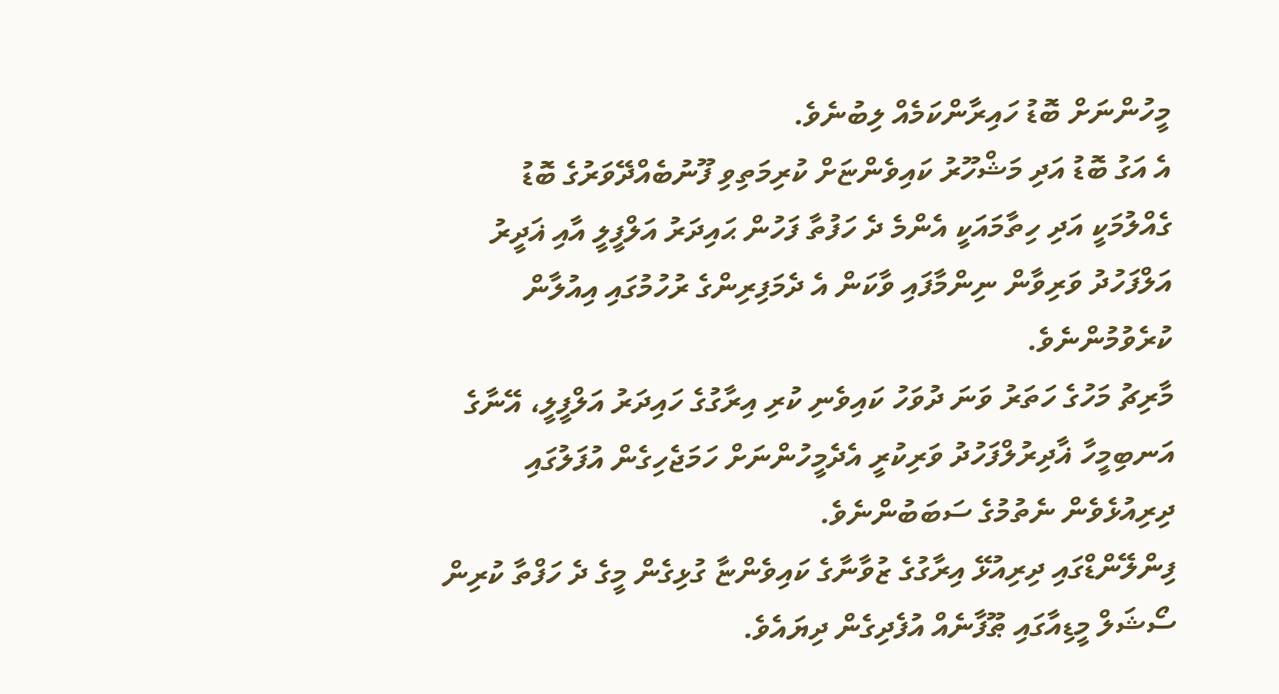މީހުންނަށް ބޮޑު ހައިރާންކަމެއް ލިބުނެވެ.
އެ އަގު ބޮޑު އަދި މަޝްހޫރު ކައިވެންޏަށް ކުރިމަތިވި ފޫނުބެއްދޭވަރުގެ ބޮޑު ގެއްލުމަކީ އަދި ހިތާމައަކީ އެންމެ ދެ ހަފުތާ ފަހުން ޙައިދަރު އަލްފީލީ އާއި ޣަދީރު އަލްފަހުދު ވަރިވާން ނިންމާފައި ވާކަން އެ ދެމަފިރިންގެ ރުހުމުގައި އިއުލާން ކުރެވުމުންނެވެ.
މާރިޗު މަހުގެ ހަތަރު ވަނަ ދުވަހު ކައިވެނި ކުރި އިރާގުގެ ހައިދަރު އަލްފީލީ، އޭނާގެ އަނބިމީހާ ޣާދިރުލްފަހުދު ވަރިކުރީ އެދެމީހުންނަށް ހަމަޖެހިގެން އުފަލުގައި ދިރިއުޅެވެން ނެތުމުގެ ސަބަބުންނެވެ.
ފިންލޭންޑްގައި ދިރިއުޅޭ އިރާގުގެ ޒުވާނާގެ ކައިވެންޏާ ގުޅިގެން މީގެ ދެ ހަފްތާ ކުރިން ސޯޝަލް މީޑިއާގައި ޠޫފާނެއް އުފެދިގެން ދިޔައެވެ.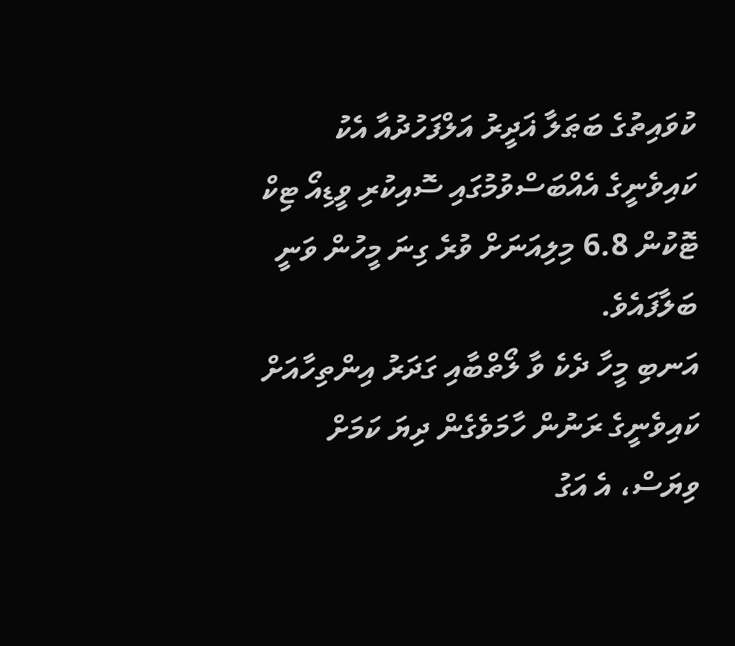ކުވައިތުގެ ބަޠަލާ ޣަދީރު އަލްފަހުދުއާ އެކު ކައިވެނީގެ އެއްބަސްވުމުގައި ސޮއިކުރި ވީޑިއޯ ޓިކް ޓޮކުން 6.8 މިލިއަނަށް ވުރެ ގިނަ މީހުން ވަނީ ބަލާފައެވެ.
އަނބި މީހާ ދެކެ ވާ ލޯތްބާއި ގަދަރު އިންތިހާއަށް ކައިވެނީގެ ރަނުން ހާމަވެގެން ދިޔަ ކަމަށް ވިޔަސް، އެ އަގު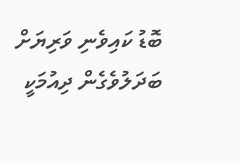ބޮޑު ކައިވެނި ވަރިޔަށް ބަދަލުވެގެން ދިއުމަކީ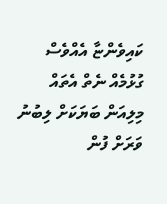ކައިވެންޏާ އެއްވެސް ގުޅުމެއް ނެތް އެތައް މިލިއަން ބަޔަކަށް ލިބުނު ވަރަށް ފުން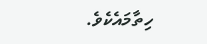ހިތާމައެކެވެ.